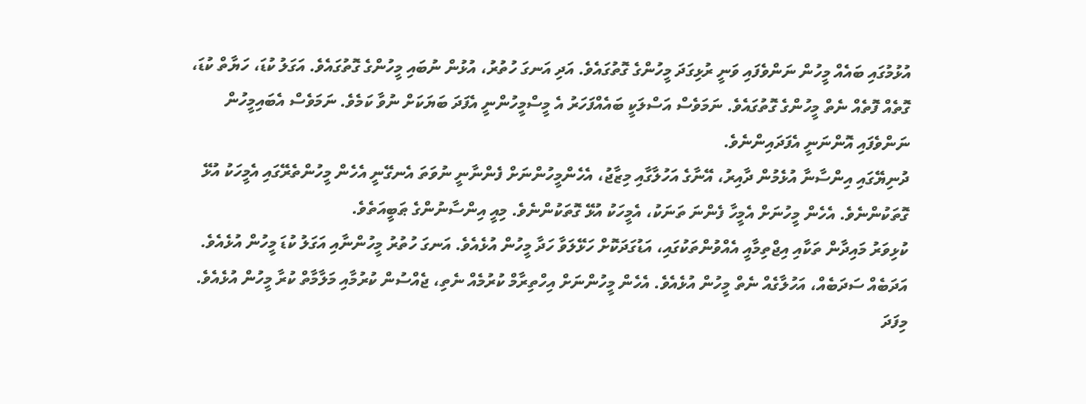އުޅުމުގައި ބައެއް މީހުން ނަންވެފައި ވަނީ ރުޅިގަދަ މީހުންގެ ގޮތުގައެވެ. އަދި އަނގަ ހުތުރު، އުޅުން ނުބައި މީހުންގެ ގޮތުގައެވެ. އަގަލު ކުޑަ، ހަޔާތް ކުޑަ، ގޮތެއް ފޮތެއް ނެތް މީހުންގެ ގޮތުގައެވެ. ނަމަވެސް އަސްލަކީ ބައެއްފަހަރު އެ މީސްމީހުންނީ އެފަދަ ބަޔަކަށް ނުވާ ކަމެވެ. ނަމަވެސް އެބައިމީހުން ނަންވެފައި އޮންނަނީ އެފަދައިންނެވެ.
ދުނިޔޭގައި އިންސާނާ އުޅެމުން ދާއިރު، އޭނާގެ އަހުލާގާއި މިޒާޖު، އެހެންމީހުންނަށް ފެންނާނީ ނުވަތަ އެނގޭނީ އެހެން މީހުންތެރޭގައި އެމީހަކު އުޅޭ ގޮތަކުންނެވެ. އެހެން މީހުނަށް އެމީހާ ފެންނަ ތަނަކު، އެމީހަކު އުޅޭ ގޮތަކުންނެވެ. މިއީ އިންސާނުންގެ ޠަބީއަތެވެ.
ކުޅިވަރު މައިދާން ތަކާއި އިޖްތިމާއީ އެއްވުންތަކުގައި، އަޑުގަދަކޮށް ހަޅޭލަވާ ހަދާ މީހުން އުޅެއެވެ. އަނގަ ހުތުރު މީހުންނާއި އަގަލު ކުޑަ މީހުން އުޅެއެވެ. އަދަބެއް ސަދަބެއް، އަހުލާގެއް ނެތް މީހުން އުޅެއެވެ. އެހެން މީހުންނަށް އިހްތިރާމް ކުރުމެއް ނެތި، ޖެއްސުން ކުރުމާއި މަލާމާތް ކުރާ މީހުން އުޅެއެވެ. މިފަދަ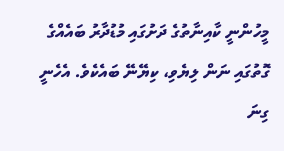މީހުންނީ ކާއިނާތުގެ ދަށުގައި މުޑުދާރު ބައެއްގެ ގޮތުގައި ނަން ލިޔެވި، ކިޔޭނޭ ބައެކެވެ. އެހެނީ ގިނަ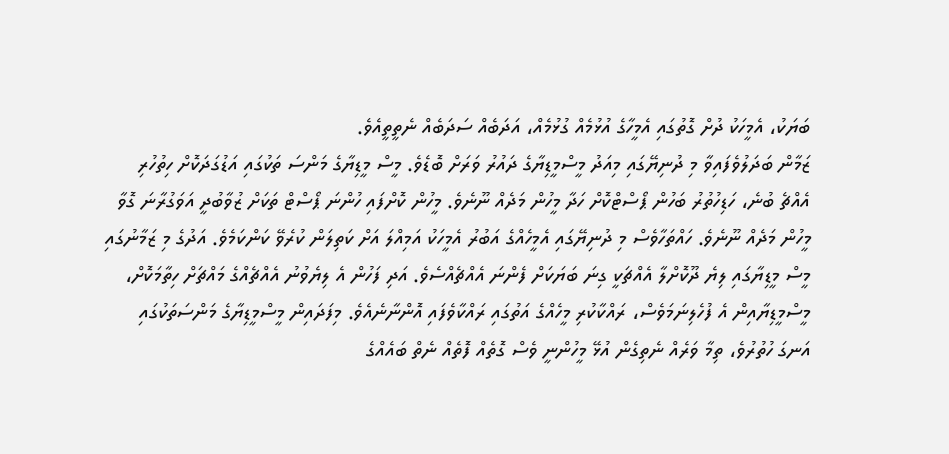ބަޔަކު، އެމީހަކު ދުށް ގޮތުގައި އެމީހާގެ އުޅުމެއް ގުޅުމެއް، އަދަބެއް ސަދަބެއް ނެތީތީއެވެ.
ޒަމާން ބަދަލުވެފައިވާ މި ދުނިޔޭގައި މިއަދު މީސްމީޑިޔާގެ ދައުރު ވަރަށް ބޮޑެވެ. މީސް މީޑިޔާގެ މަންސަ ތަކުގައި އަޑުގަދަކޮށް ހިތުހުރި އެއްޗެ ބުނެ، ހަޑިހުތުރު ބަހުން ޕޯސްޓްކޮށް ހަދާ މީހުން މަދެއް ނޫނެވެ. މީހުން ކޮށްފައި ހުންނަ ޕޯސްޓް ތަކަށް ޒުވާބުދީ އަވަގުރާނަ ގޮވާ މީހުން މަދެއް ނޫނެވެ. ހައްތަހާވެސް މި ދުނިޔޭގައި އެމީހެއްގެ އަބުރު އެމީހަކު އަމިއްލަ އަށް ކަތިލަން ކުރެވޭ ކަންކަމެވެ. އަދުގެ މި ޒަމާނުގައި މީސް މީޑިޔާގައި ލިޔެ ދޫކޮށްލާ އެއްޗަކީ ގިނަ ބަޔަކަށް ފެންނަ އެއްޗެއްސެވެ. އަދި ފަހުން އެ ލިޔެވުނު އެއްޗެއްގެ މައްޗަށް ހިތާމަކޮށް، މީސްމީޑިޔާއިން އެ ފުހެލިނަމަވެސް، ރައްކާކުރި މީހެއްގެ އަތުގައި ރައްކާވެފައި އޮންނާނެއެވެ. މިފަދައިން މީސްމީޑިޔާގެ މަންސަތަކުގައި އަނގަ ހުތުރުވެ، ތިމާ ވަރެއް ނެތިގެން އުޅޭ މީހުންނީ ވެސް ގޮތެއް ފޮތެއް ނެތް ބައެއްގެ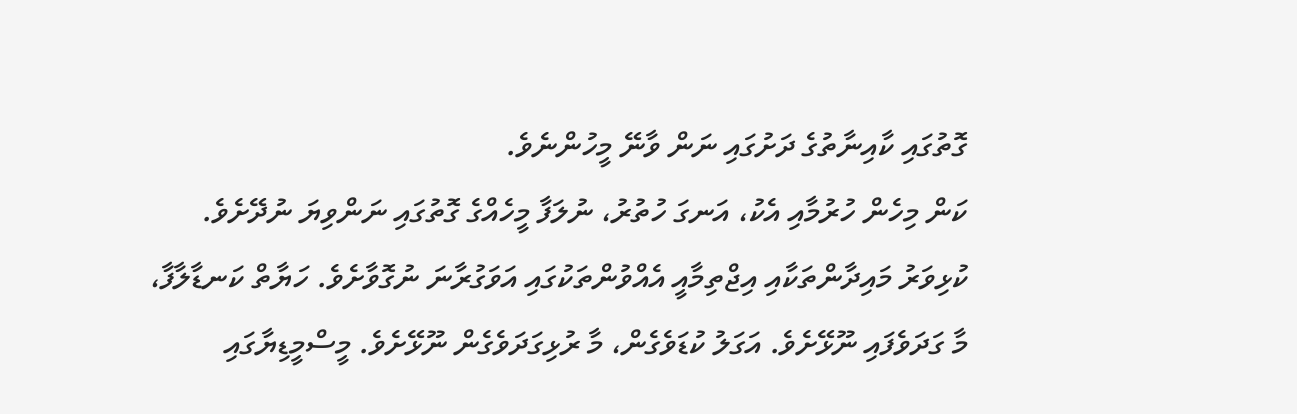ގޮތުގައި ކާއިނާތުގެ ދަށުގައި ނަން ވާނޭ މީހުންނެވެ.
ކަން މިހެން ހުރުމާއި އެކު، އަނގަ ހުތުރު، ނުލަފާ މީހެއްގެ ގޮތުގައި ނަންވިޔަ ނުދޭށެވެ. ކުޅިވަރު މައިދާންތަކާއި އިޖްތިމާއީ އެއްވުންތަކުގައި އަވަގުރާނަ ނުގޮވާށެވެ. ހަޔާތް ކަނޑާލާފާ، މާ ގަދަވެފައި ނޫޅޭށެވެ. އަގަލު ކުޑަވެގެން، މާ ރުޅިގަދަވެގެން ނޫޅޭށެވެ. މީސްމީޑިޔާގައި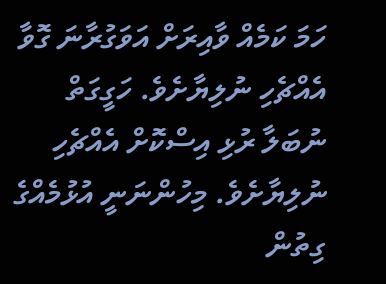ހަމަ ކަމެއް ވާއިރަށް އަވަގުރާނަ ގޮވާ އެއްޗެހި ނުލިޔާށެވެ. ހަގީގަތް ނުބަލާ ރުޅި އިސްކޮށް އެއްޗެހި ނުލިޔާށެވެ. މިހުންނަނީ އުޅުމެއްގެ ގިތުން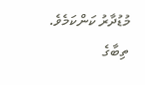މުޑުދާރު ކަންކަމެވެ. ތިބާގެ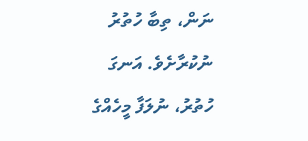ނަން، ތިބާ ހުތުރު ނުކުރާށެވެ. އަނގަ ހުތުރު، ނުލަފާ މީހެއްގެ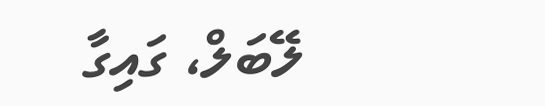ލޭބަލް، ގައިގާ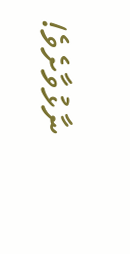ނާޅުވާށެވެ!